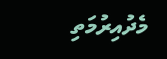މެދުއިރުމަތި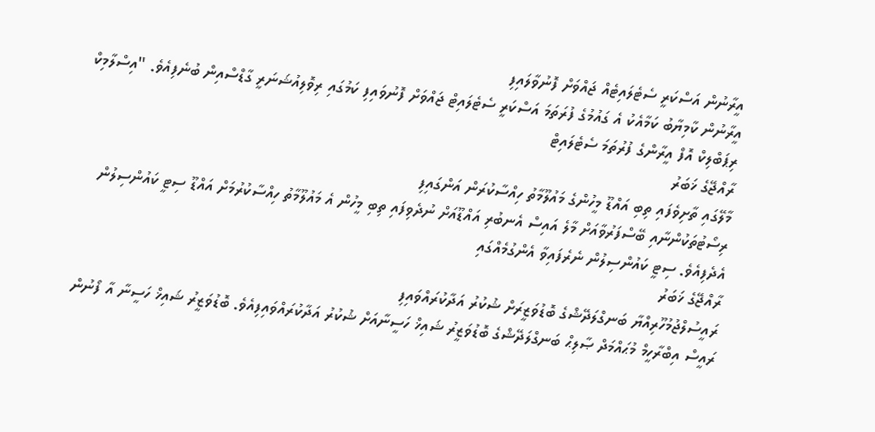އީރާނުން އަސްކަރީ ސެޓެލައިޓެއް ޖައްވަށް ފޮނުވާލައިފި
އީރާނުން ކާމިޔާބު ކަމާއެކު އެ ގައުމުގެ ފުރަތަމަ އަސްކަރީ ސެޓެލައިޓް ޖައްވަށް ފޮނުވައިފި ކަމުގައި ރިވޮލިއުޝަނަރީ ގާޑްސްއިން ބުނެފިއެވެ. "އިސްލާމިކް ރިޕަބްލިކް އޮފް އީރާންގެ ފުރުތަމަ ސެޓެލައިޓް
ރާއްޖޭގެ ޚަބަރު
މާލޭގައި ތާށިވެފައި ތިބި އައްޑޫ މީހުންގެ މައުލޫމާތު ހިއްސާކުރަން އަންގައިފި
ރިސޯޓުތަކުންނާއި ބޭސްފަރުވާއަށް މާލެ އައިސް އެނބުރި އައްޑޫއަށް ނުދެވިފައި ތިބި މީހުން އެ މައުލޫމާތު ހިއްސާކުރުމަށް އައްޑޫ ސިޓީ ކައުންސިލުން އެދެފިއެވެ. ސިޓީ ކައުންސިލުން ނެރެފައިވާ އެންގުމެއްގައި
ރާއްޖޭގެ ޚަބަރު
ރައީސުލްޖުމުހޫރިއްޔާ ބަނގްލަދޭޝްގެ ބޮޑުވަޒީރަށް ޝުކުރު އަދާކުރައްވައިފި
ރައީސް އިބްރާހީމް މުޙައްމަދް ޞާލިޙް ބަނގްލަދޭޝްގެ ބޮޑުވަޒީރު ޝައިޚް ހަސީނާއަށް ޝުކުރު އަދާކުރައްވައިފިއެވެ. ބޮޑުވަޒީރު ޝައިޚް ހަސީނާ އާ ފޯނުން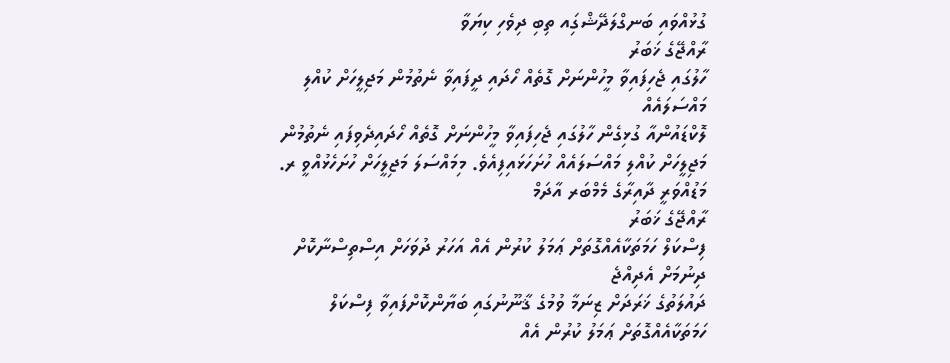ގުޅުއްވައި ބަނގްލަދޭޝްގަިއ ތިބި ދިވެހި ކިޔަވާ
ރާއްޖޭގެ ޚަބަރު
ހާލުގައި ޖެހިފައިވާ މީހުންނަށް ގޮތެއް ހޯދައި ދީފައިވާ ނެތުމުން މަޖިލީހަށް ކުއްލި މައްސަލައެއް
ލޮކްޑައުންއާ ގުޅިގެން ހާލުގައި ޖެހިފައިވާ މީހުންނަށް ގޮތެއް ހޯދައިދެވިފައި ނެތުމުން މަޖިލީހަށް ކުއްލި މައްސަލައެއް ހުށަހަޅައިފިއެވެ. މިމައްސަލަ މަޖިލީހަށް ހުށަހެޅުއްވީ ރ. މަޑުއްވަރީ ދާއިރާގެ މެމްބަރ އާދަމް
ރާއްޖޭގެ ޚަބަރު
ފިސްކަލް ހަމަތަކާއެއްގޮތަށް ޢަމަލު ކުރުން އެއް އަހަރު ދުވަހަށް އިސްތިސްނާކޮށް ދިނުމަށް އެދިއްޖެ
ދައުލަތުގެ ޚަރަދަށް ޒިނަމާ ވުމުގެ ޤާނޫނުގައި ބަޔާންކޮށްފައިވާ ފިސްކަލް ހަމަތަކާއެއްގޮތަށް ޢަމަލު ކުރުން އެއް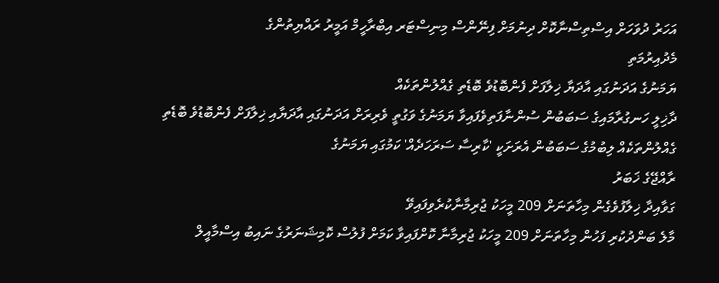އަހަރު ދުވަހަށް އިސްތިސްނާކޮށް ދިނުމަށް ފިނޭންސް މިނިސްޓަރ އިބްރާހީމް އަމީރު ރައްޔިތުންގެ
މެދުއިރުމަތި
ޔަމަނުގެ އަދަނުގައި އާދަޔާ ޚިލާފަށް ފެންބޮޑުވެ ބޮޑެތި ގެއްލުންތަކެއް
ދާޚިލީ ހަނގުރާމައިގެ ސަބަބުން ސުންނާފަތިވެފައިވާ ޔަމަނުގެ ވަގުތީ ވެރިރަށް އަދަނުގައި އާދަޔާއި ޚިލާފަށް ފެންބޮޑުވެ ބޮޑެތި ގެއްލުންތަކެއް ލިބުމުގެ ސަބަބުން އެރަށަކީ 'ކާރިސާ ސަރަހަދެއް' ކަމުގައި ޔަމަނުގެ
ރާއްޖޭގެ ޚަބަރު
ގަވާއިދާ ޚިލާފުވެގެން މިހާތަނަށް 209 މީހަކު ޖުރިމާނާކުރެވިފައިވޭ
މާލެ ބަންދުކުރި ފަހުން މިހާތަނަށް 209 މީހަކު ޖުރިމާނާ ކޮށްފައިވާ ކަމަށް ފުލުސް ކޮމިޝަނަރުގެ ނައިބު އިސްމާއީލް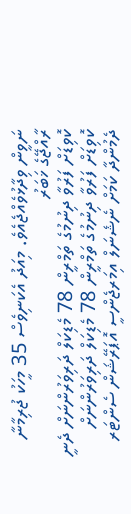ނަވީން ވިދާޅުވެއްޖެއެވެ. މިއަދު އެކަނިވެސް 35 މީހަކު ޖުރިމާނާ
ރާއްޖޭގެ ޚަބަރު
ކޮވިޑަށް ފަރުވާ ދިނުމުގެ ތަމްރީން 78 މެޑިކަލް ދަރިވަރުންނަށް ދެނީ
ކޮވިޑަށް ފަރުވާ ދިނުމުގެ ތަމްރީން 78 މެޑިކަލް ދަރިވަރުންނަށް ދެމުންދާ ކަމަށް ނެޝެނަލް އިމަރޖެންސީ އޮޕަރޭޝަން ސެންޓަރ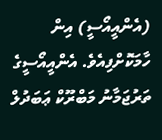(އެންއީއޯސީ) އިން ހާމަކޮށްފިއެވެ. އެންއީއޯސީގެ ތަރުޖަމާނު މަބްރޫކް ޢަބަދުލް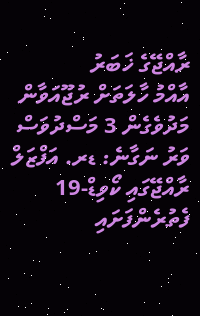ރާއްޖޭގެ ޚަބަރު
އާއްމު ހާލަތަށް ރުޖޫއަވާން މަދުވެގެން 3 މަސްދުވަސް ވަރު ނަގާނެ: ޑރ. އަފްޒަލް
ރާއްޖޭގައި ކޯވިޑް-19 ފެތުރެންފަށައި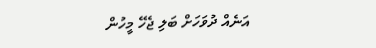އަނެއް ދުވަހަށް ބަލި ޖެހޭ މީހުން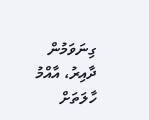ގިނަވަމުން ދާއިރު، އާއްމު ހާލަތަށް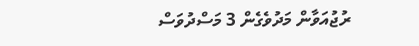ރުޖުއަވާން މަދުވެގެން 3 މަސްދުވަސް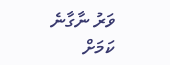ވަރު ނާގާނެ ކަމަށް